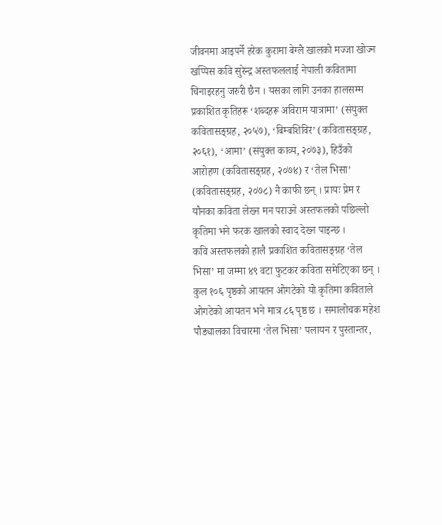जीवनमा आइपर्ने हरेक कुरामा बेग्लै खालको मज्जा खोज्न खप्पिस कवि सुरेन्द्र अस्तफललाई नेपाली कवितामा चिनाइरहनु जरुरी छैन । यसका लागि उनका हालसम्म प्रकाशित कृतिहरू ‘शब्दहरू अविराम यात्रामा’ (संयुक्त कवितासङ्ग्रह, २०५७), ‘बिम्बशिविर’ (कवितासङ्ग्रह, २०६१), ‘आमा’ (संयुक्त काव्य, २०७३), हिउँको आरोहण (कवितासङ्ग्रह, २०७४) र ‘तेल भिसा’ (कवितासङ्ग्रह, २०७८) नै काफी छन् । प्रायः प्रेम र यौनका कविता लेख्न मन पराउने अस्तफलको पछिल्लो कृतिमा भने फरक खालको स्वाद देख्न पाइन्छ ।
कवि अस्तफलको हालै प्रकाशित कवितासङ्ग्रह ‘तेल भिसा’ मा जम्मा ४९ वटा फुटकर कविता समेटिएका छन् । कुल १०६ पृष्ठको आयतन ओगटेको यो कृतिमा कविताले ओगटेको आयतन भने मात्र ८६ पृष्ठ छ । समालोचक महेश पौड्यालका विचारमा ‘तेल भिसा’ पलायन र पुस्तान्तर,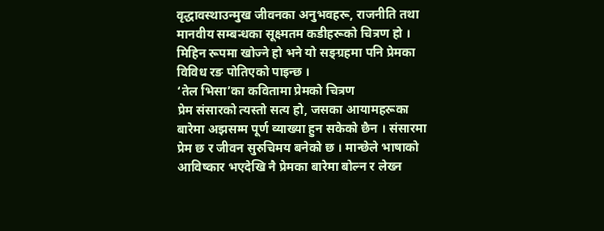वृद्धावस्थाउन्मुख जीवनका अनुभवहरू, राजनीति तथा मानवीय सम्बन्धका सूक्ष्मतम कडीहरूको चित्रण हो । मिहिन रूपमा खोज्ने हो भने यो सङ्ग्रहमा पनि प्रेमका विविध रङ पोतिएको पाइन्छ ।
‘तेल भिसा’का कवितामा प्रेमको चित्रण
प्रेम संसारको त्यस्तो सत्य हो, जसका आयामहरूका बारेमा अझसम्म पूर्ण व्याख्या हुन सकेको छैन । संसारमा प्रेम छ र जीवन सुरुचिमय बनेको छ । मान्छेले भाषाको आविष्कार भएदेखि नै प्रेमका बारेमा बोल्न र लेख्न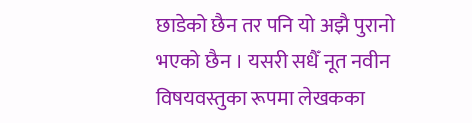छाडेको छैन तर पनि यो अझै पुरानो भएको छैन । यसरी सधैँ नूत नवीन विषयवस्तुका रूपमा लेखकका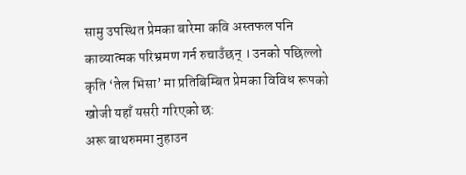सामु उपस्थित प्रेमका बारेमा कवि अस्तफल पनि काव्यात्मक परिभ्रमण गर्न रुचाउँछन् । उनको पछिल्लो कृति ‘तेल भिसा’ मा प्रतिबिम्बित प्रेमका विविध रूपको खोजी यहाँ यसरी गरिएको छ:
अरू बाथरुममा नुहाउन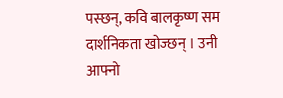पस्छन्, कवि बालकृष्ण सम दार्शनिकता खोज्छन् । उनी आफ्नो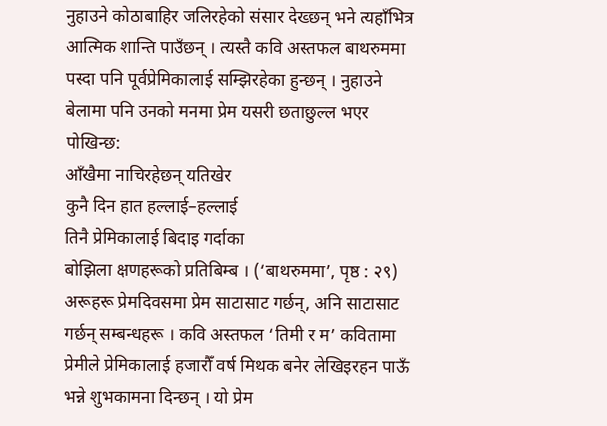नुहाउने कोठाबाहिर जलिरहेको संसार देख्छन् भने त्यहाँभित्र आत्मिक शान्ति पाउँछन् । त्यस्तै कवि अस्तफल बाथरुममा पस्दा पनि पूर्वप्रेमिकालाई सम्झिरहेका हुन्छन् । नुहाउने बेलामा पनि उनको मनमा प्रेम यसरी छताछुल्ल भएर पोखिन्छ:
आँखैमा नाचिरहेछन् यतिखेर
कुनै दिन हात हल्लाई–हल्लाई
तिनै प्रेमिकालाई बिदाइ गर्दाका
बोझिला क्षणहरूको प्रतिबिम्ब । (‘बाथरुममा’, पृष्ठ : २९)
अरूहरू प्रेमदिवसमा प्रेम साटासाट गर्छन्, अनि साटासाट गर्छन् सम्बन्धहरू । कवि अस्तफल ‘तिमी र म’ कवितामा प्रेमीले प्रेमिकालाई हजारौँ वर्ष मिथक बनेर लेखिइरहन पाऊँ भन्ने शुभकामना दिन्छन् । यो प्रेम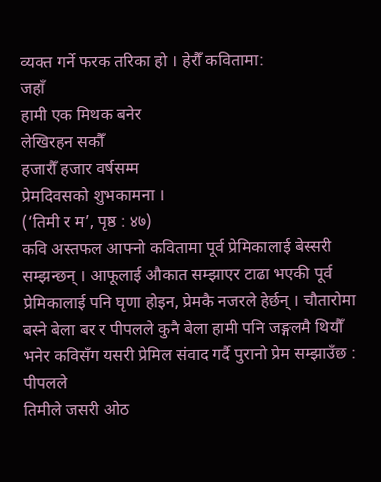व्यक्त गर्ने फरक तरिका हो । हेरौँ कवितामा:
जहाँ
हामी एक मिथक बनेर
लेखिरहन सकौँ
हजारौँ हजार वर्षसम्म
प्रेमदिवसको शुभकामना ।
(‘तिमी र म’, पृष्ठ : ४७)
कवि अस्तफल आफ्नो कवितामा पूर्व प्रेमिकालाई बेस्सरी सम्झन्छन् । आफूलाई औकात सम्झाएर टाढा भएकी पूर्व प्रेमिकालाई पनि घृणा होइन, प्रेमकै नजरले हेर्छन् । चौतारोमा बस्ने बेला बर र पीपलले कुनै बेला हामी पनि जङ्गलमै थियौँ भनेर कविसँग यसरी प्रेमिल संवाद गर्दै पुरानो प्रेम सम्झाउँछ :
पीपलले
तिमीले जसरी ओठ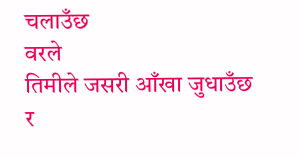चलाउँछ
वरले
तिमीले जसरी आँखा जुधाउँछ
र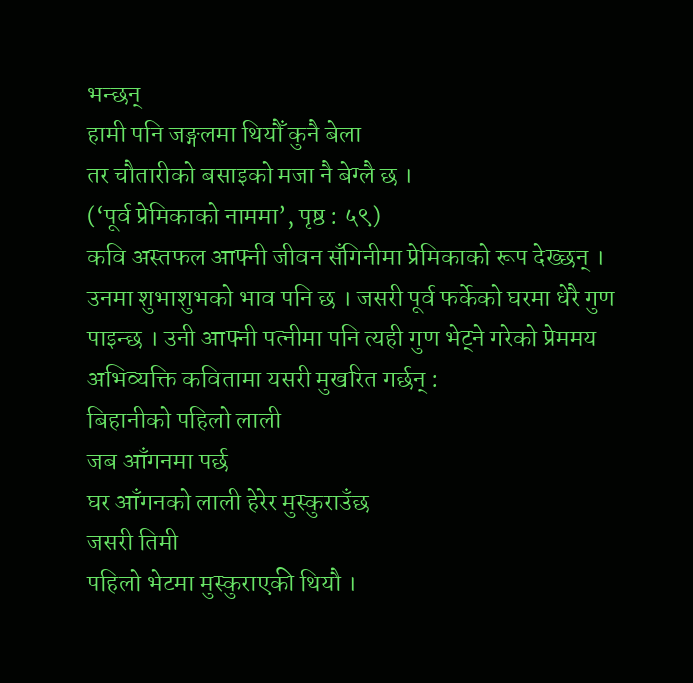भन्छन्
हामी पनि जङ्गलमा थियौँ कुनै बेला
तर चौतारीको बसाइको मजा नै बेग्लै छ ।
(‘पूर्व प्रेमिकाको नाममा’, पृष्ठ : ५९)
कवि अस्तफल आफ्नी जीवन सँगिनीमा प्रेमिकाको रूप देख्छन् । उनमा शुभाशुभको भाव पनि छ । जसरी पूर्व फर्केको घरमा धेरै गुण पाइन्छ । उनी आफ्नी पत्नीमा पनि त्यही गुण भेट्ने गरेको प्रेममय अभिव्यक्ति कवितामा यसरी मुखरित गर्छन् :
बिहानीको पहिलो लाली
जब आँगनमा पर्छ
घर आँगनको लाली हेरेर मुस्कुराउँछ
जसरी तिमी
पहिलो भेटमा मुस्कुराएकी थियौ ।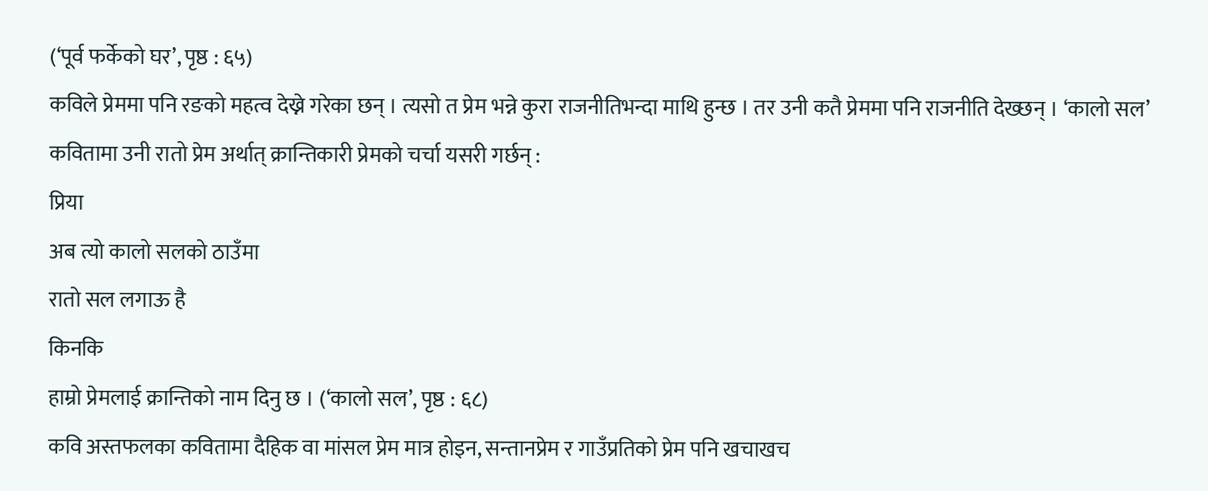(‘पूर्व फर्केको घर’, पृष्ठ : ६५)
कविले प्रेममा पनि रङको महत्व देख्ने गरेका छन् । त्यसो त प्रेम भन्ने कुरा राजनीतिभन्दा माथि हुन्छ । तर उनी कतै प्रेममा पनि राजनीति देख्छन् । ‘कालो सल’ कवितामा उनी रातो प्रेम अर्थात् क्रान्तिकारी प्रेमको चर्चा यसरी गर्छन् :
प्रिया
अब त्यो कालो सलको ठाउँमा
रातो सल लगाऊ है
किनकि
हाम्रो प्रेमलाई क्रान्तिको नाम दिनु छ । (‘कालो सल’, पृष्ठ : ६८)
कवि अस्तफलका कवितामा दैहिक वा मांसल प्रेम मात्र होइन, सन्तानप्रेम र गाउँप्रतिको प्रेम पनि खचाखच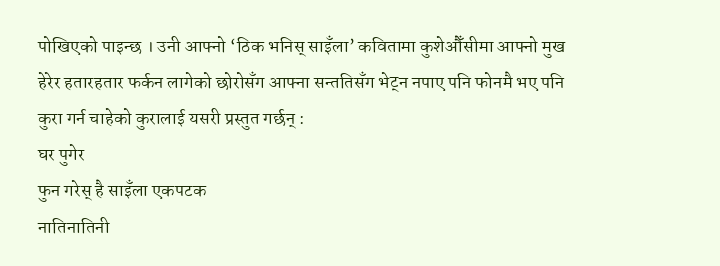पोखिएको पाइन्छ । उनी आफ्नो ‘ठिक भनिस् साइँला’ कवितामा कुशेऔँसीमा आफ्नो मुख हेरेर हतारहतार फर्कन लागेको छोरोसँग आफ्ना सन्ततिसँग भेट्न नपाए पनि फोनमै भए पनि कुरा गर्न चाहेको कुरालाई यसरी प्रस्तुत गर्छन् :
घर पुगेर
फुन गरेस् है साइँला एकपटक
नातिनातिनी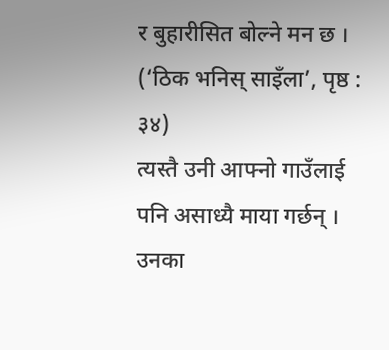र बुहारीसित बोल्ने मन छ ।
(‘ठिक भनिस् साइँला’, पृष्ठ : ३४)
त्यस्तै उनी आफ्नो गाउँलाई पनि असाध्यै माया गर्छन् । उनका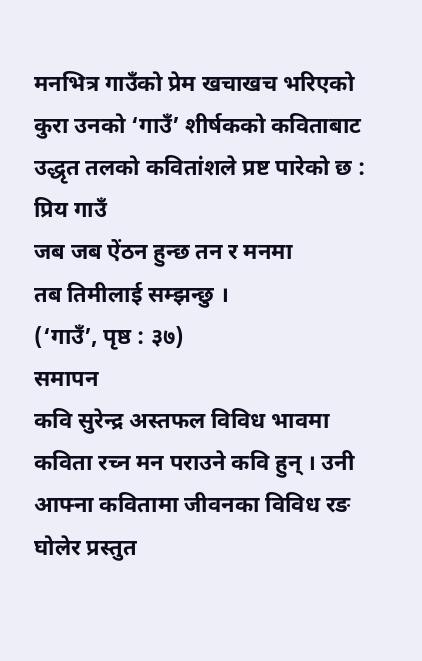मनभित्र गाउँको प्रेम खचाखच भरिएको कुरा उनको ‘गाउँ’ शीर्षकको कविताबाट उद्धृत तलको कवितांशले प्रष्ट पारेको छ :
प्रिय गाउँ
जब जब ऐंठन हुन्छ तन र मनमा
तब तिमीलाई सम्झन्छु ।
(‘गाउँ’, पृष्ठ : ३७)
समापन
कवि सुरेन्द्र अस्तफल विविध भावमा कविता रच्न मन पराउने कवि हुन् । उनी आफ्ना कवितामा जीवनका विविध रङ घोलेर प्रस्तुत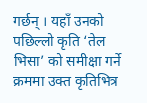गर्छन् । यहाँ उनको पछिल्लो कृति ‘तेल भिसा’ को समीक्षा गर्ने क्रममा उक्त कृतिभित्र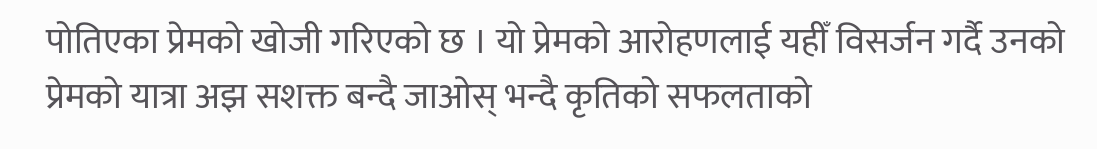पोतिएका प्रेमको खोजी गरिएको छ । यो प्रेमको आरोहणलाई यहीँ विसर्जन गर्दै उनको प्रेमको यात्रा अझ सशक्त बन्दै जाओस् भन्दै कृतिको सफलताको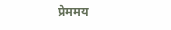प्रेममय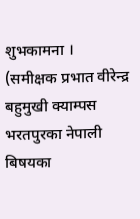शुभकामना ।
(समीक्षक प्रभात वीरेन्द्र बहुमुखी क्याम्पस भरतपुरका नेपाली बिषयका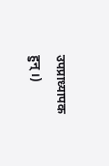उपप्राध्यापक हुन् ।)